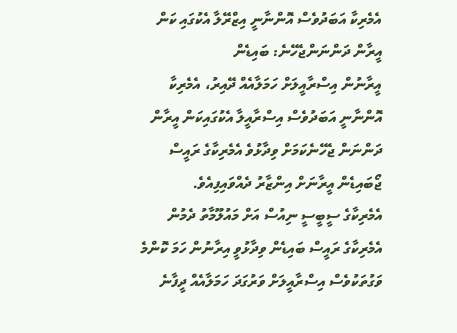އެމެރިކާ އަބަދުވެސް އޮންނާނީ އިޒްރޭލާ އެކުގައި ކަން އީރާން ދަންނަންޖެހޭނެ: ބައިޑެން
އީރާނުން އިސްރާއީލަށް ހަމަލާއެއް ދޭއިރު، އެމެރިކާ އޮންނާނީ އަބަދުވެސް އިސްރާއީލާ އެކުގައިކަން އީރާން ދަންނަން ޖެހޭނެކަމަށް ވިދާޅުވެ އެމެރިކާގެ ރައީސް ޖޯބައިޑެން އީރާނަށް އިންޒާރު ދެއްވައިފިއެވެ.
އެމެރިކާގެ ސީބީސީ ނިއުސް އަށް މައުލޫމާތު ދެމުން އެމެރިކާގެ ރައީސް ބައިޑެން ވިދާޅުވީ އިރާނުން ހަމަ ކޮންމެ ވަގުތަކުވެސް އިސްރާއީލަށް ވަރުގަދަ ހަމަލާއެއް ދީފާނެ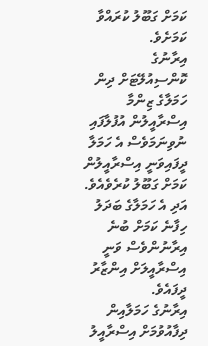ކަމަށް ގަބޫލު ކުރައްވާ ކަމަށެވެ.
އިރާނުގެ ކޮންސިއުލޭޓަށް ދިން ހަމަލާގެ ޒިންމާ އިސްރާއީލުން އުފުލާފައި ނުވިނަމަވެސް އެ ހަމަލާ ދީފައިވަނީ އިސްރާއީލުން ކަމަށް ގަބޫލު ކުރެވެއެވެ. އަދި އެ ހަމަލާގެ ބަދަލު ހިފާނެ ކަމަށް ބުނެ އިރާނުންވެސް ވަނީ އިސްރާއީލަށް އިންޒާރު ދީފައެވެ.
އިރާނުގެ ހަމަލާއިން ދިފާއުވުމަށް އިސްރާއީލު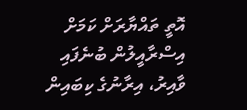އޮތީ ތައްޔާރަށް ކަމަށް އިސްރާއީލުން ބުނެފައި ވާއިރު، އިރާނުގެ ކިބައިން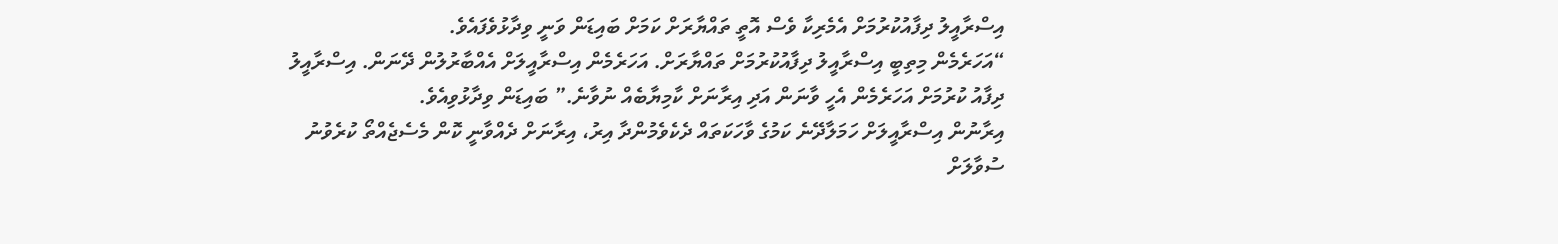އިސްރާއީލު ދިފާއުކުރުމަށް އެމެރިކާ ވެސް އޮތީ ތައްޔާރަށް ކަމަށް ބައިޑަން ވަނީ ވިދާޅުވެފައެވެ.
“އަހަރެމެން މިތިބީ އިސްރާއީލު ދިފާއުކުރުމަށް ތައްޔާރަށް. އަހަރެމެން އިސްރާއީލަށް އެއްބާރުލުން ދޭނަން. އިސްރާއީލު ދިފާއު ކުރުމަށް އަހަރެމެން އެހީ ވާނަން އަދި އިރާނަށް ކާމިޔާބެއް ނުވާނެ.” ބައިޑަން ވިދާޅުވިއެވެ.
އިރާނުން އިސްރާއީލަށް ހަމަލާދޭނެ ކަމުގެ ވާހަކަތައް ދެކެވެމުންދާ އިރު، އިރާނަށް ދެއްވާނީ ކޮން މެސެޖެއްތޯ ކުރެވުނު ސުވާލަށް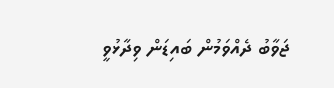ޖަވާބު ދެއްވަމުން ބައިޑަން ވިދާޅުވީ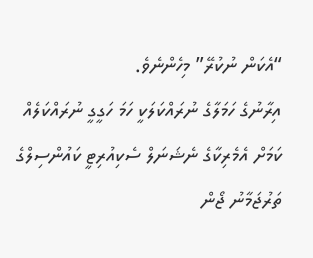“އެކަން ނުކުރޭ” މިހެންނެވެ.
އިރާނުގެ ހަމަލާގެ ނުރައްކަލަކީ ހަމަ ހަގީގީ ނުރައްކަލެއް ކަމަށް އެމެރިކާގެ ނެޝަނަލް ސެކިއުރިޓީ ކައުންސިލްގެ ތަރުޖަމާނު ޖޯން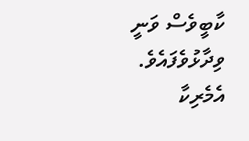ކާބީވެސް ވަނީ ވިދާޅުވެފައެވެ.
އެމެރިކާ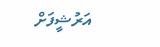އަރުޝީފަށް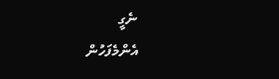ނެގީ
އެންމެފަހުން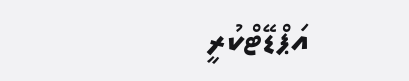އަޕްޑޭޓްކުރީ